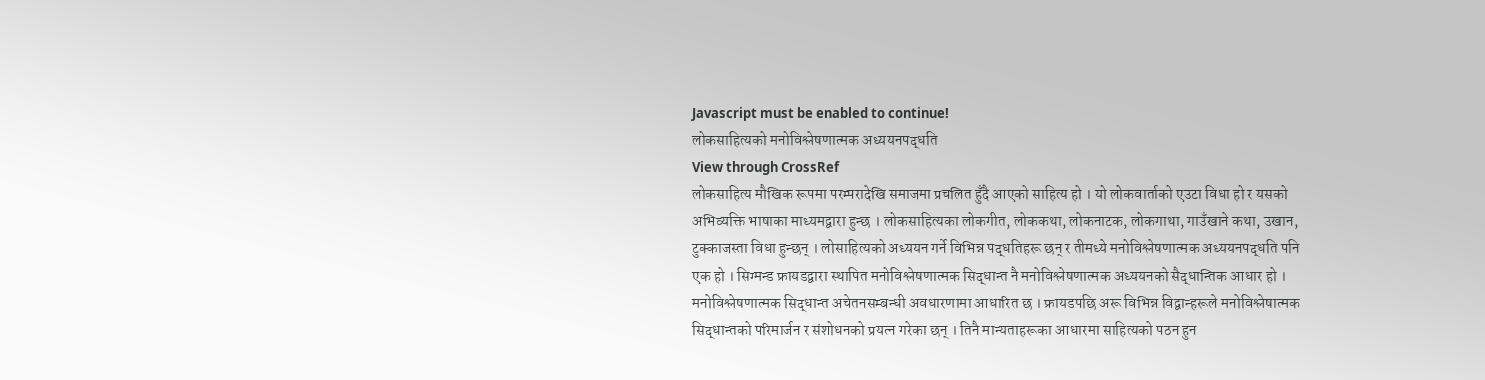Javascript must be enabled to continue!
लोकसाहित्यको मनोविश्लेषणात्मक अध्ययनपद्धति
View through CrossRef
लोकसाहित्य मौखिक रूपमा परम्परादेखि समाजमा प्रचलित हुँदै आएको साहित्य हो । यो लोकवार्ताको एउटा विधा हो र यसको अभिव्यक्ति भाषाका माध्यमद्वारा हुन्छ । लोकसाहित्यका लोकगीत, लोककथा, लोकनाटक, लोकगाथा, गाउँखाने कथा, उखान, टुक्काजस्ता विधा हुन्छन् । लोसाहित्यको अध्ययन गर्ने विभिन्न पद्धतिहरू छन् र तीमध्ये मनोविश्लेषणात्मक अध्ययनपद्धति पनि एक हो । सिग्मन्ड फ्रायडद्वारा स्थापित मनोविश्लेषणात्मक सिद्धान्त नै मनोविश्लेषणात्मक अध्ययनको सैद्धान्तिक आधार हो । मनोविश्लेषणात्मक सिद्धान्त अचेतनसम्बन्धी अवधारणामा आधारित छ । फ्रायडपछि अरू विभिन्न विद्वान्हरूले मनोविश्लेषात्मक सिद्धान्तको परिमार्जन र संशोधनको प्रयत्न गरेका छन् । तिनै मान्यताहरूका आधारमा साहित्यको पठन हुन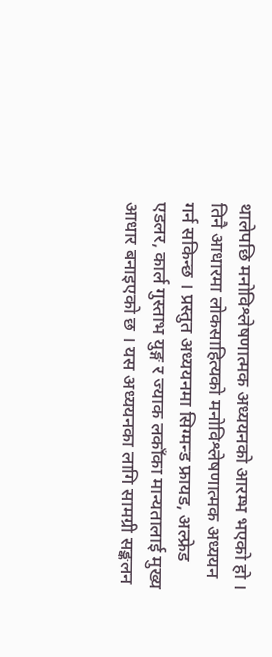थालेपछि मनोविश्लेषणात्मक अध्ययनको आरम्भ भएको हो । तिनै आधारमा लोकसाहित्यको मनोविश्लेषणात्मक अध्ययन गर्न सकिन्छ । प्रस्तुत अध्ययनमा सिग्मन्ड फ्रायड, अल्फ्रेड एडलर, कार्ल गुस्ताभ युङ्ग र ज्याक लकाँका मान्यतालाई मुख्य आधार बनाइएको छ । यस अध्ययनका लागि सामग्री सङ्कलन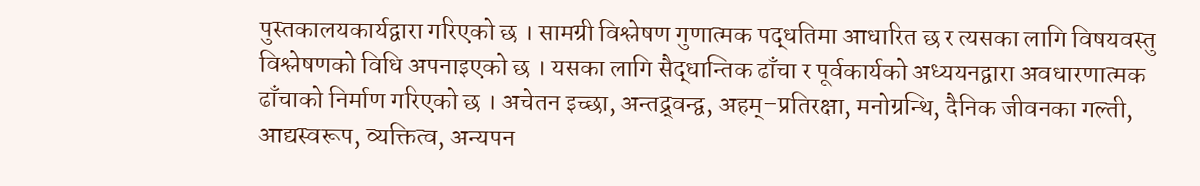पुस्तकालयकार्यद्वारा गरिएको छ । सामग्री विश्लेषण गुणात्मक पद्धतिमा आधारित छ र त्यसका लागि विषयवस्तु विश्लेषणको विधि अपनाइएको छ । यसका लागि सैद्धान्तिक ढाँचा र पूर्वकार्यको अध्ययनद्वारा अवधारणात्मक ढाँचाको निर्माण गरिएको छ । अचेतन इच्छा, अन्तद्र्वन्द्व, अहम्–प्रतिरक्षा, मनोग्रन्थि, दैनिक जीवनका गल्ती, आद्यस्वरूप, व्यक्तित्व, अन्यपन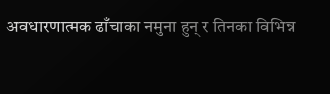अवधारणात्मक ढाँचाका नमुना हुन् र तिनका विभिन्न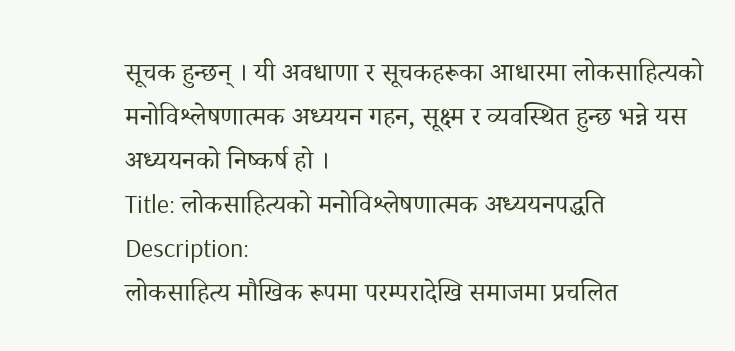सूचक हुन्छन् । यी अवधाणा र सूचकहरूका आधारमा लोकसाहित्यको मनोविश्लेषणात्मक अध्ययन गहन, सूक्ष्म र व्यवस्थित हुन्छ भन्ने यस अध्ययनको निष्कर्ष हो ।
Title: लोकसाहित्यको मनोविश्लेषणात्मक अध्ययनपद्धति
Description:
लोकसाहित्य मौखिक रूपमा परम्परादेखि समाजमा प्रचलित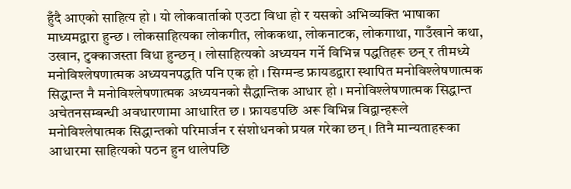हुँदै आएको साहित्य हो । यो लोकवार्ताको एउटा विधा हो र यसको अभिव्यक्ति भाषाका माध्यमद्वारा हुन्छ । लोकसाहित्यका लोकगीत, लोककथा, लोकनाटक, लोकगाथा, गाउँखाने कथा, उखान, टुक्काजस्ता विधा हुन्छन् । लोसाहित्यको अध्ययन गर्ने विभिन्न पद्धतिहरू छन् र तीमध्ये मनोविश्लेषणात्मक अध्ययनपद्धति पनि एक हो । सिग्मन्ड फ्रायडद्वारा स्थापित मनोविश्लेषणात्मक सिद्धान्त नै मनोविश्लेषणात्मक अध्ययनको सैद्धान्तिक आधार हो । मनोविश्लेषणात्मक सिद्धान्त अचेतनसम्बन्धी अवधारणामा आधारित छ । फ्रायडपछि अरू विभिन्न विद्वान्हरूले मनोविश्लेषात्मक सिद्धान्तको परिमार्जन र संशोधनको प्रयत्न गरेका छन् । तिनै मान्यताहरूका आधारमा साहित्यको पठन हुन थालेपछि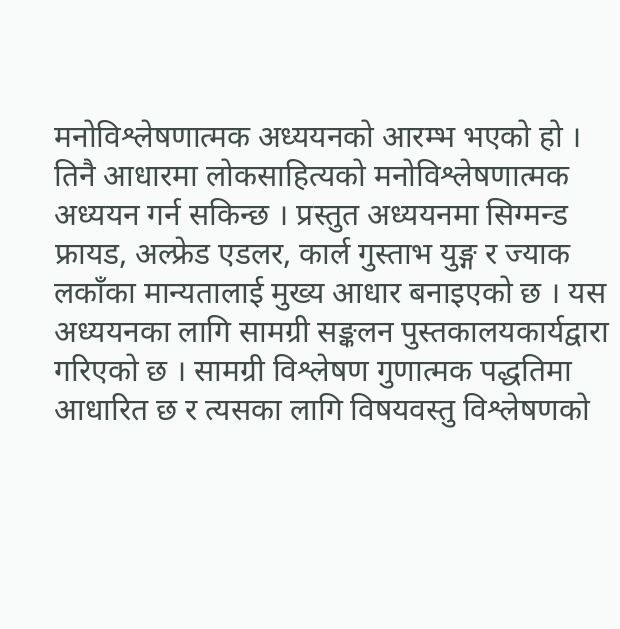मनोविश्लेषणात्मक अध्ययनको आरम्भ भएको हो । तिनै आधारमा लोकसाहित्यको मनोविश्लेषणात्मक अध्ययन गर्न सकिन्छ । प्रस्तुत अध्ययनमा सिग्मन्ड फ्रायड, अल्फ्रेड एडलर, कार्ल गुस्ताभ युङ्ग र ज्याक लकाँका मान्यतालाई मुख्य आधार बनाइएको छ । यस अध्ययनका लागि सामग्री सङ्कलन पुस्तकालयकार्यद्वारा गरिएको छ । सामग्री विश्लेषण गुणात्मक पद्धतिमा आधारित छ र त्यसका लागि विषयवस्तु विश्लेषणको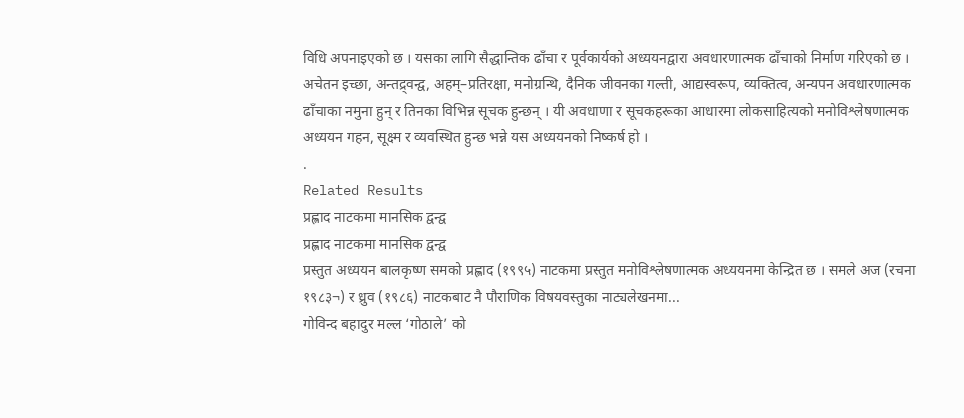विधि अपनाइएको छ । यसका लागि सैद्धान्तिक ढाँचा र पूर्वकार्यको अध्ययनद्वारा अवधारणात्मक ढाँचाको निर्माण गरिएको छ । अचेतन इच्छा, अन्तद्र्वन्द्व, अहम्–प्रतिरक्षा, मनोग्रन्थि, दैनिक जीवनका गल्ती, आद्यस्वरूप, व्यक्तित्व, अन्यपन अवधारणात्मक ढाँचाका नमुना हुन् र तिनका विभिन्न सूचक हुन्छन् । यी अवधाणा र सूचकहरूका आधारमा लोकसाहित्यको मनोविश्लेषणात्मक अध्ययन गहन, सूक्ष्म र व्यवस्थित हुन्छ भन्ने यस अध्ययनको निष्कर्ष हो ।
.
Related Results
प्रह्लाद नाटकमा मानसिक द्वन्द्व
प्रह्लाद नाटकमा मानसिक द्वन्द्व
प्रस्तुत अध्ययन बालकृष्ण समको प्रह्लाद (१९९५) नाटकमा प्रस्तुत मनोविश्लेषणात्मक अध्ययनमा केन्द्रित छ । समले अज (रचना १९८३¬) र ध्रुव (१९८६) नाटकबाट नै पौराणिक विषयवस्तुका नाट्यलेखनमा...
गोविन्द बहादुर मल्ल ‘गोठाले’ को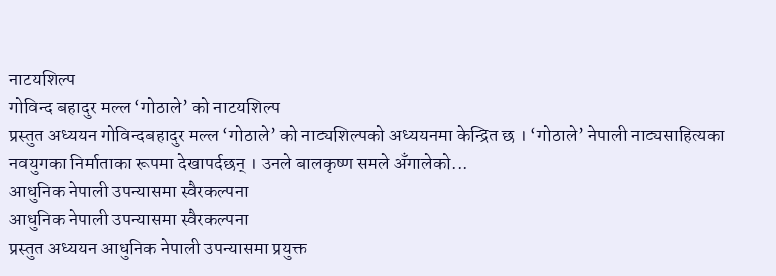नाटयशिल्प
गोविन्द बहादुर मल्ल ‘गोठाले’ को नाटयशिल्प
प्रस्तुत अध्ययन गोविन्दबहादुर मल्ल ‘गोठाले’ को नाट्यशिल्पको अध्ययनमा केन्द्रित छ । ‘गोठाले’ नेपाली नाट्यसाहित्यका नवयुगका निर्माताका रूपमा देखापर्दछन् । उनले बालकृष्ण समले अँगालेको...
आधुनिक नेपाली उपन्यासमा स्वैरकल्पना
आधुनिक नेपाली उपन्यासमा स्वैरकल्पना
प्रस्तुत अध्ययन आधुनिक नेपाली उपन्यासमा प्रयुक्त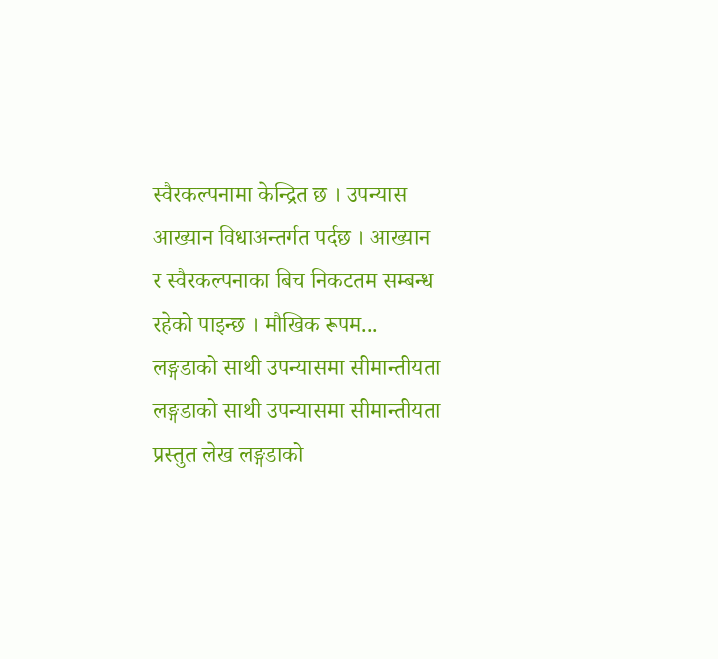स्वैरकल्पनामा केन्द्रित छ । उपन्यास आख्यान विधाअन्तर्गत पर्दछ । आख्यान र स्वैरकल्पनाका बिच निकटतम सम्बन्ध रहेको पाइन्छ । मौखिक रूपम...
लङ्गडाको साथी उपन्यासमा सीमान्तीयता
लङ्गडाको साथी उपन्यासमा सीमान्तीयता
प्रस्तुत लेख लङ्गडाको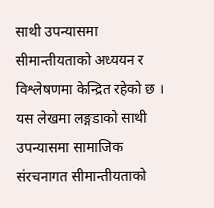साथी उपन्यासमा सीमान्तीयताको अध्ययन र विश्लेषणमा केन्द्रित रहेको छ । यस लेखमा लङ्गडाको साथी उपन्यासमा सामाजिक संरचनागत सीमान्तीयताको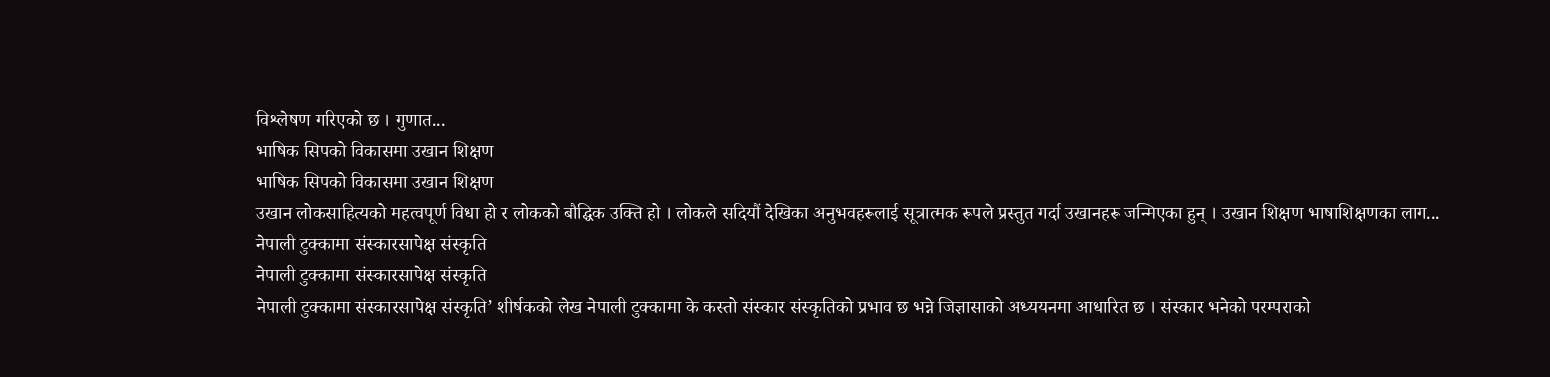विश्लेषण गरिएको छ । गुणात...
भाषिक सिपको विकासमा उखान शिक्षण
भाषिक सिपको विकासमा उखान शिक्षण
उखान लोकसाहित्यको महत्वपूर्ण विधा हो र लोकको बौद्घिक उक्ति हो । लोकले सदियौं देखिका अनुभवहरूलाई सूत्रात्मक रूपले प्रस्तुत गर्दा उखानहरू जन्मिएका हुन् । उखान शिक्षण भाषाशिक्षणका लाग...
नेपाली टुक्कामा संस्कारसापेक्ष संस्कृति
नेपाली टुक्कामा संस्कारसापेक्ष संस्कृति
नेपाली टुक्कामा संस्कारसापेक्ष संस्कृति’ शीर्षकको लेख नेपाली टुक्कामा के कस्तो संस्कार संस्कृतिको प्रभाव छ भन्ने जिज्ञासाको अध्ययनमा आधारित छ । संस्कार भनेको परम्पराको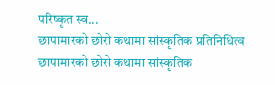परिष्कृत स्व...
छापामारको छोरो कथामा सांस्कृतिक प्रतिनिधित्व
छापामारको छोरो कथामा सांस्कृतिक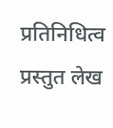प्रतिनिधित्व
प्रस्तुत लेख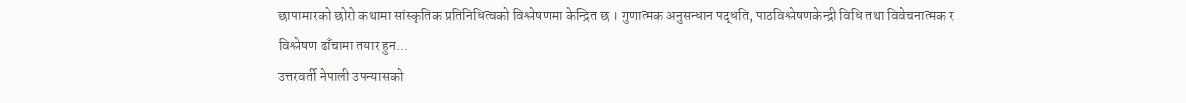छापामारको छोरो कथामा सांस्कृतिक प्रतिनिधित्वको विश्लेषणमा केन्द्रित छ । गुणात्मक अनुसन्धान पद्धति, पाठविश्लेषणकेन्द्री विधि तथा विवेचनात्मक र विश्लेषण ढाँचामा तयार हुन...
उत्तरवर्ती नेपाली उपन्यासको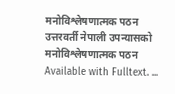मनोविश्लेषणात्मक पठन
उत्तरवर्ती नेपाली उपन्यासको मनोविश्लेषणात्मक पठन
Available with Fulltext. ...